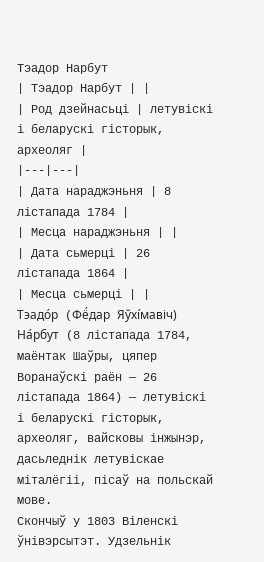Тэадор Нарбут
| Тэадор Нарбут | |
| Род дзейнасьці | летувіскі і беларускі гісторык, археоляг |
|---|---|
| Дата нараджэньня | 8 лістапада 1784 |
| Месца нараджэньня | |
| Дата сьмерці | 26 лістапада 1864 |
| Месца сьмерці | |
Тэадо́р (Фё́дар Яўхі́мавіч) На́рбут (8 лістапада 1784, маёнтак Шаўры, цяпер Воранаўскі раён — 26 лістапада 1864) — летувіскі і беларускі гісторык, археоляг, вайсковы інжынэр, дасьледнік летувіскае міталёгіі, пісаў на польскай мове.
Скончыў у 1803 Віленскі ўнівэрсытэт. Удзельнік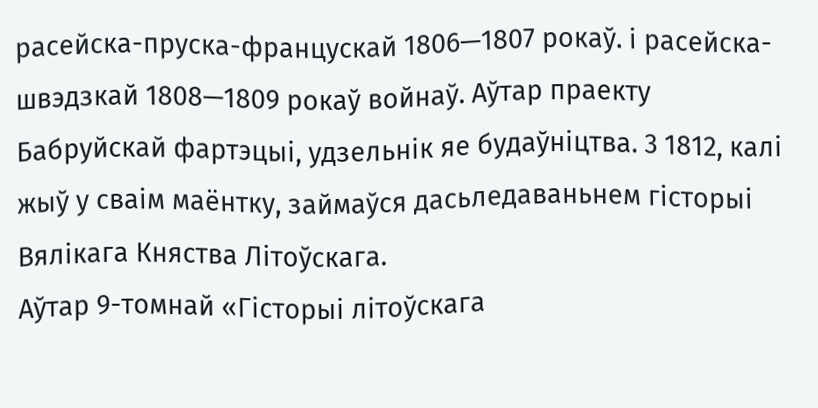расейска-пруска-францускай 1806—1807 рокаў. і расейска-швэдзкай 1808—1809 рокаў войнаў. Аўтар праекту Бабруйскай фартэцыі, удзельнік яе будаўніцтва. 3 1812, калі жыў у сваім маёнтку, займаўся дасьледаваньнем гісторыі Вялікага Княства Літоўскага.
Аўтар 9-томнай «Гісторыі літоўскага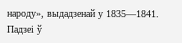народу», выдадзенай у 1835—1841. Падзеі ў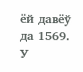ёй давёў да 1569. У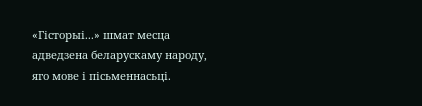«Гісторыі...» шмат месца адведзена беларускаму народу, яго мове і пісьменнасьці.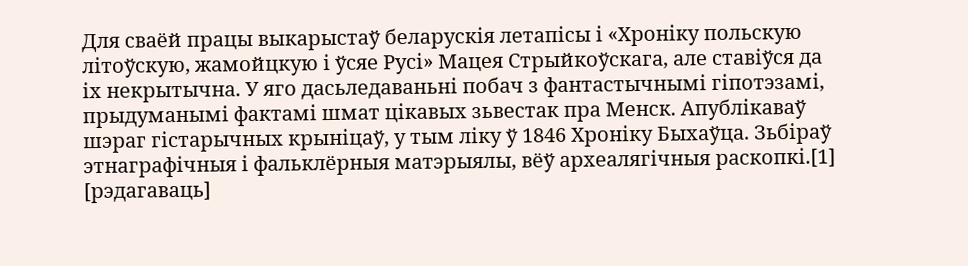Для сваёй працы выкарыстаў беларускія летапісы і «Хроніку польскую літоўскую, жамойцкую і ўсяе Русі» Мацея Стрыйкоўскага, але ставіўся да іх некрытычна. У яго дасьледаваньні побач з фантастычнымі гіпотэзамі, прыдуманымі фактамі шмат цікавых зьвестак пра Менск. Апублікаваў шэраг гістарычных крыніцаў, у тым ліку ў 1846 Хроніку Быхаўца. Зьбіраў этнаграфічныя і фальклёрныя матэрыялы, вёў археалягічныя раскопкі.[1]
[рэдагаваць]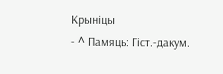Крыніцы
- ^ Памяць: Гіст.-дакум.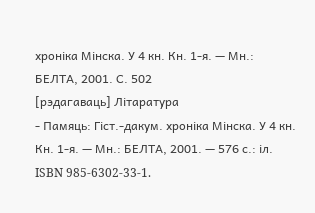хроніка Мінска. У 4 кн. Кн. 1-я. — Мн.: БЕЛТА, 2001. С. 502
[рэдагаваць] Літаратура
- Памяць: Гіст.-дакум. хроніка Мінска. У 4 кн. Кн. 1-я. — Мн.: БЕЛТА, 2001. — 576 с.: іл. ISBN 985-6302-33-1.